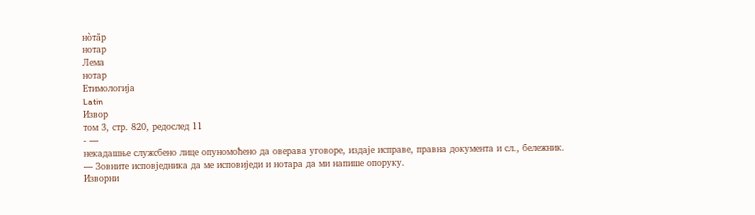но̀та̄р
нотар
Лема
нотар
Етимологија
Latin
Извор
том 3, стр. 820, редослед 11
- —
некадашње служсбено лице опуномоћено да оверава уговоре, издаје исправе, правна документа и сл., бележник.
— Зовните исповједника да ме исповиједи и нотара да ми напише опоруку.
Изворни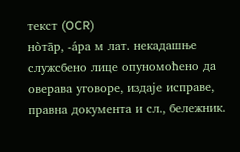текст (OCR)
но̀та̄р, -а́ра м лат. некадашње служсбено лице опуномоћено да оверава уговоре, издаје исправе, правна документа и сл., бележник.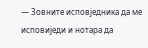— Зовните исповједника да ме исповиједи и нотара да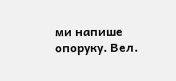ми напише опоруку. Вел.